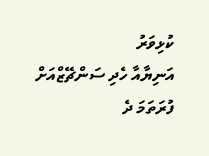ކުޅިވަރު
އަނިޔާއާ ހެދި ސަންޗޭޒްއަށް ފުރަތަމަ ދެ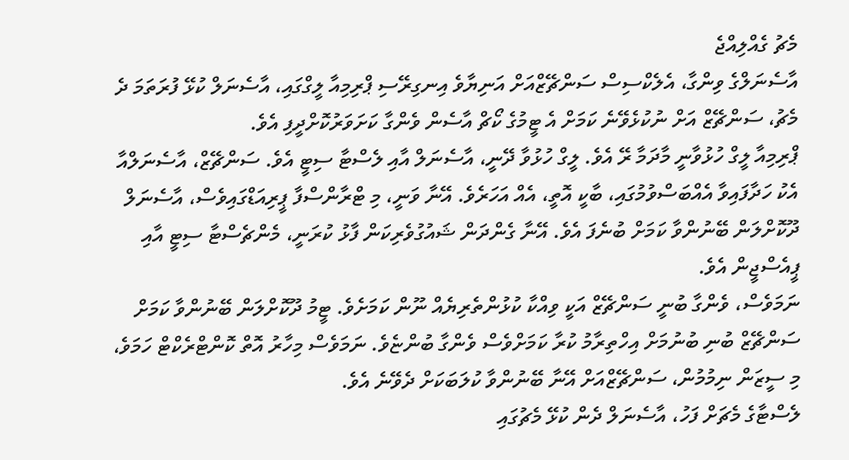މެޗު ގެއްލިއްޖެ
އާސެނަލްގެ ވިންގާ، އެލެކްސިސް ސަންޗޭޒްއަށް އަނިޔާވެ އިނގިރޭސި ޕްރިމިއާ ލީގްގައި، އާސެނަލް ކުޅޭ ފުރަތަމަ ދެ މެޗު، ސަންޗޭޒް އަށް ނުކުޅެވޭނެ ކަމަށް އެ ޓީމުގެ ކޯޗް އާސެން ވެންގާ ކަށަވަރުކޮށްދީފި އެވެ.
ޕްރިމިއާ ލީގް ހުޅުވާނީ މާދަމާ ރޭ އެވެ. ލީގް ހުޅުވާ ދޭނީ، އާސެނަލް އާއި ލެސްޓާ ސިޓީ އެވެ. ސަންޗޭޒް، އާސެނަލްއާ އެކު ހަދާފައިވާ އެއްބަސްވުމުގައި، ބާކީ އޮތީ، އެއް އަހަރެވެ. އޭނާ ވަނީ، މި ޓްރާންސްފާ ޕީރިއަޑްގައިވެސް، އާސެނަލް ދޫކޮށްލަން ބޭނުންވާ ކަމަށް ބުނެފަ އެވެ. އޭނާ ގެންދަން ޝައުގުވެރިކަން ފާޅު ކުރަނީ، މެންޗެސްޓާ ސިޓީ އާއި ޕީއެސްޖީން އެވެ.
ނަމަވެސް، ވެންގާ ބުނީ ސަންޗޭޒް އަކީ ވިއްކާ ކުޅުންތެރިޔެއް ނޫން ކަމަށެވެ. ޓީމު ދޫކޮށްލަން ބޭނުންވާ ކަމަށް ސަންޗޭޒް ބުނި ބުނުމަށް އިހްތިރާމު ކުރާ ކަމަށްވެސް ވެންގާ ބުންޏެވެ. ނަމަވެސް މިހާރު އޮތް ކޮންޓްރެކްޓް ހަމަވެ، މި ސީޒަން ނިމުމުން، ސަންޗޭޒްއަށް އޭނާ ބޭނުންވާ ކުލަބަކަށް ދެވޭނެ އެވެ.
ލެސްޓާގެ މެޗަށް ފަހު، އާސެނަލް ދެން ކުޅޭ މެޗުގައި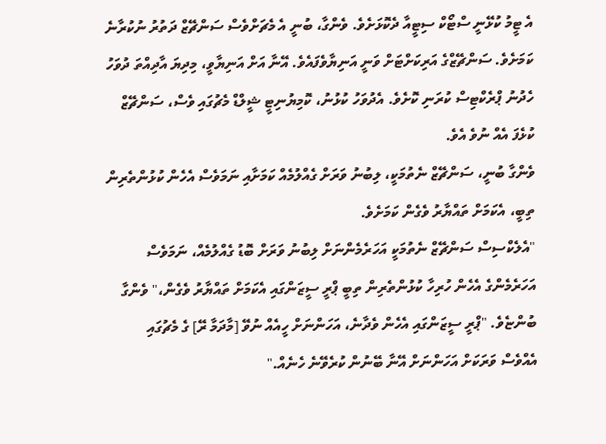އެ ޓީމު ކުޅޭނީ ސްޓޯކް ސިޓީއާ ދެކޮޅަށެވެ. ވެންގާ، ބުނީ އެ މެޗަށްވެސް ސަންޗޭޒް ދަތުރު ނުކުރާނެ ކަމަށެވެ. ސަންޗޭޒްގެ އަރިކަށްޓަށް ވަނީ އަނިޔާވެފައެވެ. އޭނާ އަށް އަނިޔާވީ، މިދިޔަ އާދިއްތަ ދުވަހު ހެދުނު ޕްރެކްޓިސް ކުރަނި ކޮށެވެ. އެދުވަހު ކުޅުނު، ކޮމިޔުނިޓީ ޝީލްޑް މެޗުގައި ވެސް، ސަންޗޭޒް ކުޅެފަ އެއް ނުވެ އެވެ.
ވެންގާ ބުނީ، ސަންޗޭޒް ނެތުމަކީ، ލިބުނު ވަރަށް ގެއްލުމެއް ކަމަށާއި ނަމަވެސް އެހެން ކުޅުންތެރިން ތިބީ، އެކަމަށް ތައްޔާރު ވެގެން ކަމަށެވެ.
"އެލެކްސިސް ސަންޗޭޒް ނެތުމަކީ އަހަރެމެންނަށް ލިބުނު ވަރަށް ބޮޑު ގެއްލުމެއް، ނަމަވެސް އަހަރެމެންގެ އެހެން ހުރިހާ ކުޅުންތެރިން ތިބީ ޕްރީ ސީޒަންގައި އެކަމަށް ތައްޔާރު ވެގެން،" ވެންގާ ބުންޏެވެ. "ޕްރީ ސީޒަންގައި އެހެން ވެދާނެ، އަހަންނަށް ހީއެއް ނުވޭ [މާދަމާ ރޭ] ގެ މެޗުގައި އެއްވެސް ވަރަކަށް އަހަންނަށް އޭނާ ބޭނުން ކުރެވޭނެ ހެނެއް."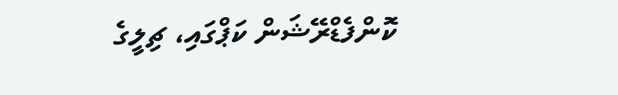ކޮންފެޑްރޭޝަން ކަޕްގައި، ޗިލީގެ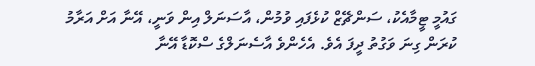ގައުމީ ޓީމާއެކު، ސަންޗޭޒް ކުޅެފައި ވުމުން، އާސަނަލް އިން ވަނީ، އޭނާ އަށް އަރާމު ކުރަން ގިނަ ވަގުތު ދީފަ އެވެ. އެހެންވެ އާސެނަލްގެ ސްކޮޑާ އޭނާ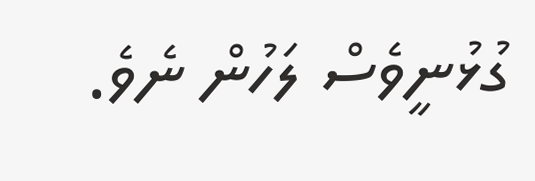ގުޅުނީވެސް ލަހުން ނެވެ.